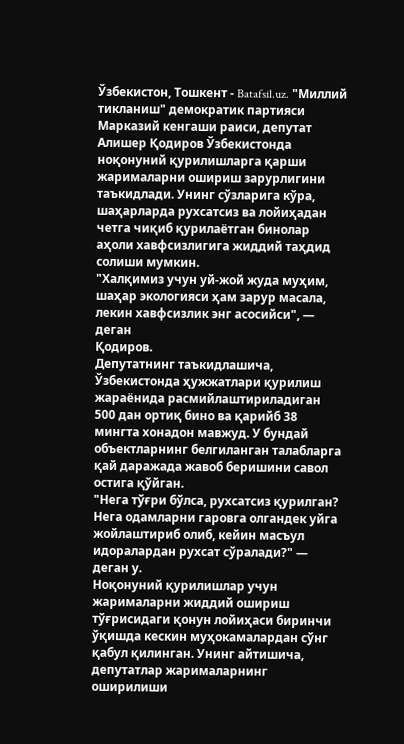Ўзбекистон, Тошкент - Batafsil.uz. "Миллий тикланиш" демократик партияси Марказий кенгаши раиси, депутат Алишер Қодиров Ўзбекистонда ноқонуний қурилишларга қарши жарималарни ошириш зарурлигини таъкидлади. Унинг сўзларига кўра, шаҳарларда рухсатсиз ва лойиҳадан четга чиқиб қурилаётган бинолар аҳоли хавфсизлигига жиддий таҳдид солиши мумкин.
"Халқимиз учун уй-жой жуда муҳим, шаҳар экологияси ҳам зарур масала, лекин хавфсизлик энг асосийси", — деган
Қодиров.
Депутатнинг таъкидлашича, Ўзбекистонда ҳужжатлари қурилиш жараёнида расмийлаштириладиган 500 дан ортиқ бино ва қарийб 38 мингта хонадон мавжуд. У бундай объектларнинг белгиланган талабларга қай даражада жавоб беришини савол остига қўйган.
"Нега тўғри бўлса, рухсатсиз қурилган? Нега одамларни гаровга олгандек уйга жойлаштириб олиб, кейин масъул идоралардан рухсат сўралади?" — деган у.
Ноқонуний қурилишлар учун жарималарни жиддий ошириш тўғрисидаги қонун лойиҳаси биринчи ўқишда кескин муҳокамалардан сўнг қабул қилинган. Унинг айтишича, депутатлар жарималарнинг оширилиши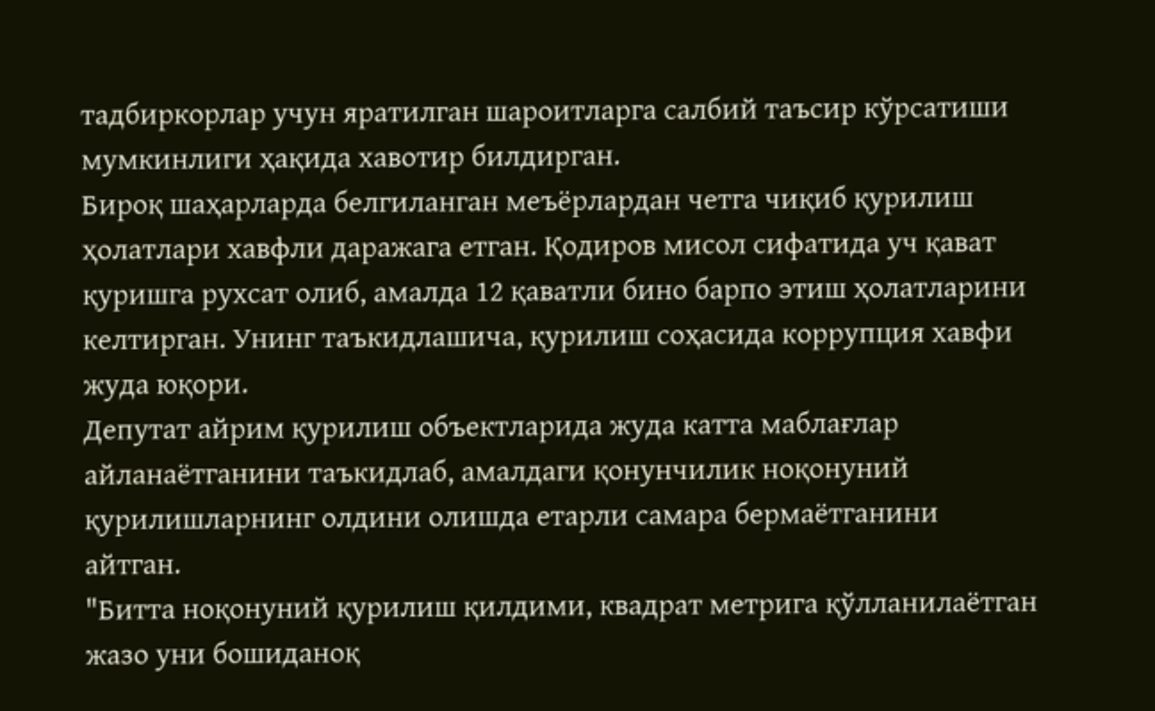тадбиркорлар учун яратилган шароитларга салбий таъсир кўрсатиши мумкинлиги ҳақида хавотир билдирган.
Бироқ шаҳарларда белгиланган меъёрлардан четга чиқиб қурилиш ҳолатлари хавфли даражага етган. Қодиров мисол сифатида уч қават қуришга рухсат олиб, амалда 12 қаватли бино барпо этиш ҳолатларини келтирган. Унинг таъкидлашича, қурилиш соҳасида коррупция хавфи жуда юқори.
Депутат айрим қурилиш объектларида жуда катта маблағлар айланаётганини таъкидлаб, амалдаги қонунчилик ноқонуний қурилишларнинг олдини олишда етарли самара бермаётганини айтган.
"Битта ноқонуний қурилиш қилдими, квадрат метрига қўлланилаётган жазо уни бошиданоқ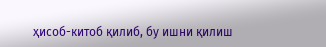ҳисоб-китоб қилиб, бу ишни қилиш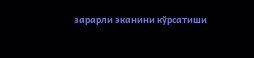зарарли эканини кўрсатиши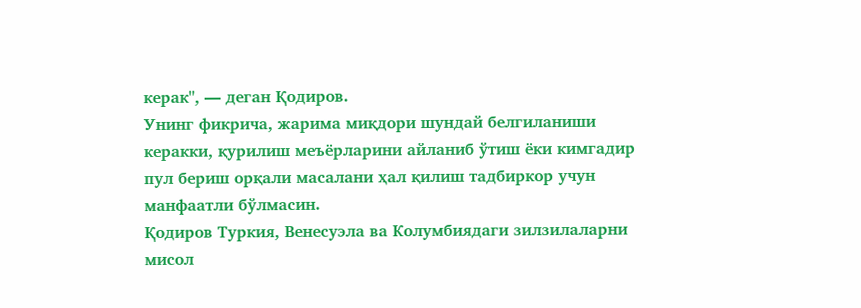керак", — деган Қодиров.
Унинг фикрича, жарима миқдори шундай белгиланиши керакки, қурилиш меъёрларини айланиб ўтиш ёки кимгадир пул бериш орқали масалани ҳал қилиш тадбиркор учун манфаатли бўлмасин.
Қодиров Туркия, Венесуэла ва Колумбиядаги зилзилаларни мисол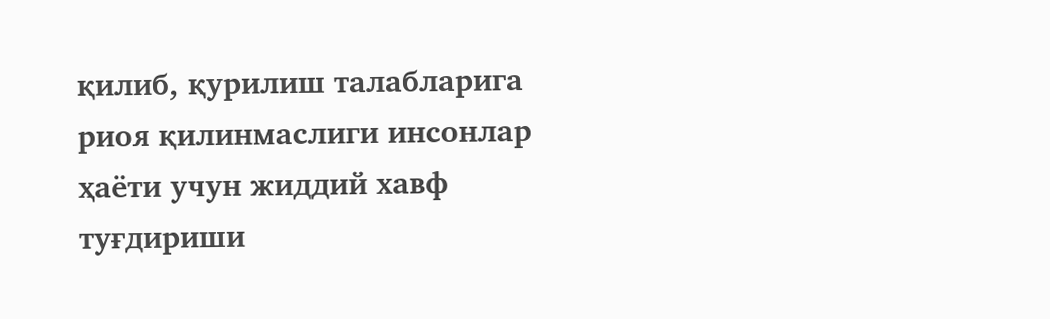қилиб, қурилиш талабларига риоя қилинмаслиги инсонлар ҳаёти учун жиддий хавф туғдириши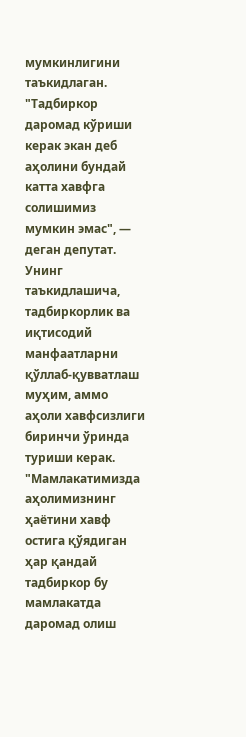мумкинлигини таъкидлаган.
"Тадбиркор даромад кўриши керак экан деб аҳолини бундай катта хавфга солишимиз мумкин эмас", — деган депутат. Унинг таъкидлашича, тадбиркорлик ва иқтисодий манфаатларни қўллаб-қувватлаш муҳим, аммо аҳоли хавфсизлиги биринчи ўринда туриши керак.
"Мамлакатимизда аҳолимизнинг ҳаётини хавф остига қўядиган ҳар қандай тадбиркор бу мамлакатда даромад олиш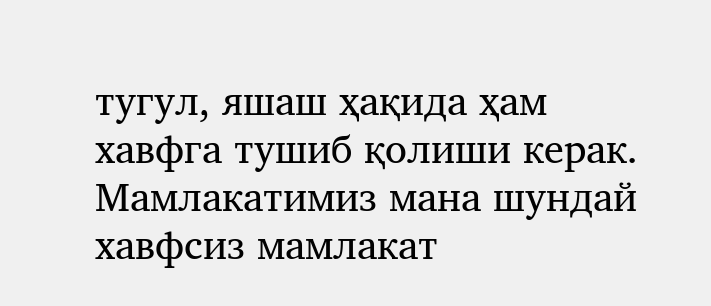тугул, яшаш ҳақида ҳам хавфга тушиб қолиши керак. Мамлакатимиз мана шундай хавфсиз мамлакат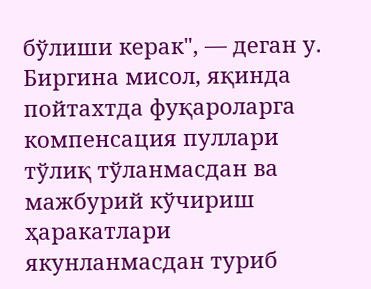бўлиши керак", — деган у.
Биргина мисол, яқинда пойтахтда фуқароларга компенсация пуллари тўлиқ тўланмасдан ва мажбурий кўчириш ҳаракатлари якунланмасдан туриб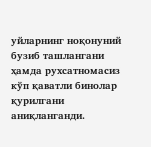уйларнинг ноқонуний бузиб ташлангани ҳамда рухсатномасиз кўп қаватли бинолар қурилгани аниқланганди.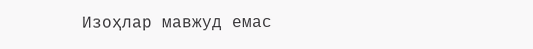Изоҳлар мавжуд емас